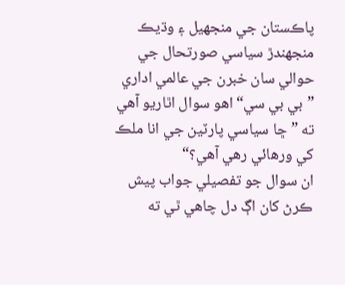پاڪستان جي منجهيل ۽ وڌيڪ منجهندڙ سياسي صورتحال جي حوالي سان خبرن جي عالمي اداري ”بي بي سي“ اهو سوال اٿاريو آهي ته ”ڇا سياسي پارٽين جي انا ملڪ کي ورهائي رهي آهي؟“
ان سوال جو تفصيلي جواب پيش ڪرڻ کان اڳ دل چاهي ٿي ته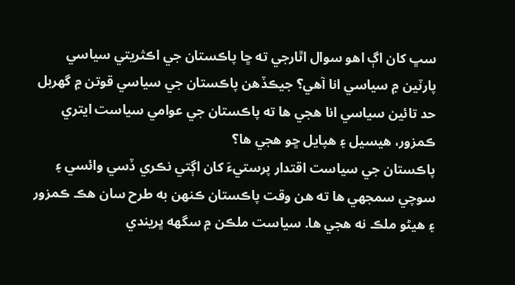سڀ کان اڳ اهو سوال اٿارجي ته ڇا پاڪستان جي اڪثريتي سياسي پارٽين ۾ سياسي انا آهي؟ جيڪڏهن پاڪستان جي سياسي قوتن ۾ گهربل حد تائين سياسي انا هجي ها ته پاڪستان جي عوامي سياست ايتري ڪمزور، هيسيل ۽ هپايل ڇو هجي ها؟
پاڪستان جي سياست اقتدار پرستيءَ کان اڳتي نڪري ڏسي وائسي ۽ سوچي سمجهي ها ته هن وقت پاڪستان ڪنهن به طرح سان هڪ ڪمزور ۽ هيڻو ملڪ نه هجي ها. سياست ملڪن ۾ سگهه ڀريندي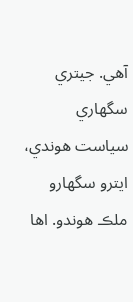آهي. جيتري سگهاري سياست هوندي، ايترو سگهارو ملڪ هوندو. اها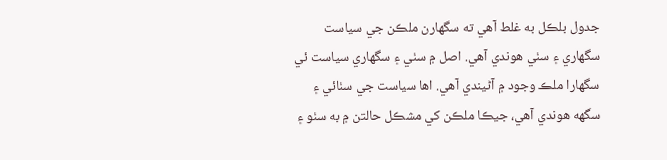جدول بلڪل به غلط آهي ته سگهارن ملڪن جي سياست سگهاري ۽ سٺي هوندي آهي. اصل ۾ سٺي ۽ سگهاري سياست ئي سگهارا ملڪ وجود ۾ آڻيندي آهي. اها سياست جي سٺائي ۽ سگهه هوندي آهي، جيڪا ملڪن کي مشڪل حالتن ۾ به سٺو ۽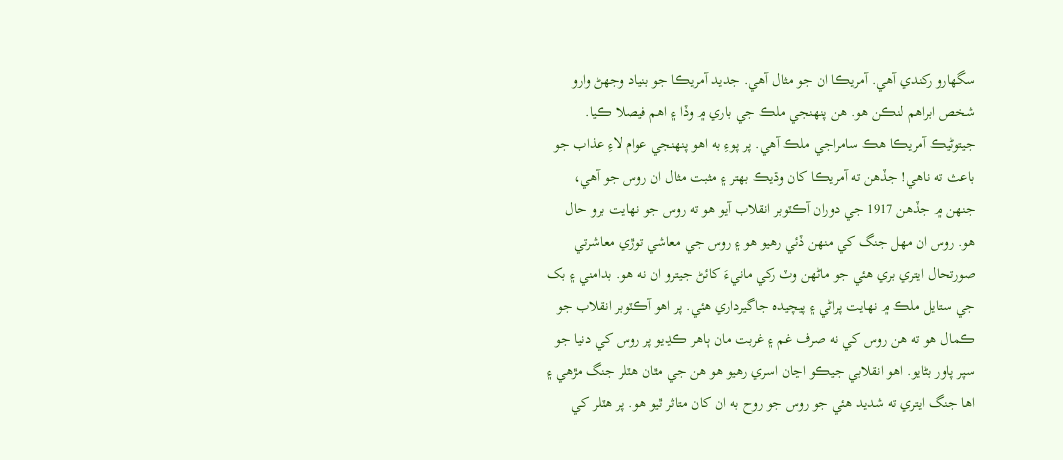سگهارو رکندي آهي. آمريڪا ان جو مثال آهي. جديد آمريڪا جو بنياد وجهڻ وارو شخص ابراهم لنڪن هو. هن پنهنجي ملڪ جي باري ۾ وڏا ۽ اهم فيصلا ڪيا. جيتوڻيڪ آمريڪا هڪ سامراجي ملڪ آهي. پر پوءِ به اهو پنهنجي عوام لاءِ عذاب جو باعث ته ناهي! جڏهن ته آمريڪا کان وڌيڪ بهتر ۽ مثبت مثال ان روس جو آهي، جنهن ۾ جڏهن 1917 جي دوران آڪٽوبر انقلاب آيو هو ته روس جو نهايت برو حال هو. روس ان مهل جنگ کي منهن ڏئي رهيو هو ۽ روس جي معاشي توڙي معاشرتي صورتحال ايتري بري هئي جو ماڻهن وٽ رکي مانيءَ کائڻ جيترو ان نه هو. بدامني ۽ بک جي ستايل ملڪ ۾ نهايت پراڻي ۽ پيچيده جاگيرداري هئي. پر اهو آڪٽوبر انقلاب جو ڪمال هو ته هن روس کي نه صرف غم ۽ غربت مان ٻاهر ڪڍيو پر روس کي دنيا جو سپر پاور بڻايو. اهو انقلابي جيڪو اڃان اسري رهيو هو هن جي مٿان هٽلر جنگ مڙهي ۽ اها جنگ ايتري ته شديد هئي جو روس جو روح به ان کان متاثر ٿيو هو. پر هٽلر کي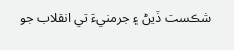شڪست ڏيڻ ۽ جرمنيءَ تي انقلاب جو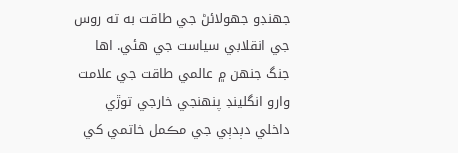جهنڊو جهولائڻ جي طاقت به ته روس جي انقلابي سياست جي هئي. اها جنگ جنهن ۾ عالمي طاقت جي علامت وارو انگلينڊ پنهنجي خارجي توڙي داخلي دٻدٻي جي مڪمل خاتمي کي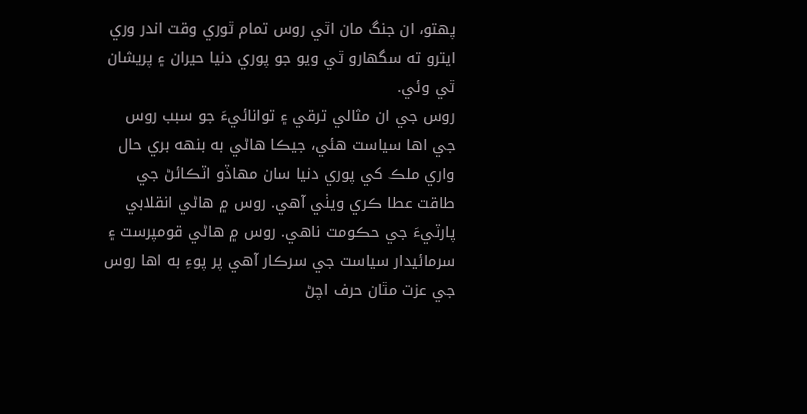پهتو، ان جنگ مان اٿي روس تمام ٿوري وقت اندر وري ايترو ته سگهارو ٿي ويو جو پوري دنيا حيران ۽ پريشان ٿي وئي.
روس جي ان مثالي ترقي ۽ توانائيءَ جو سبب روس جي اها سياست هئي، جيڪا هاڻي به بنهه بري حال واري ملڪ کي پوري دنيا سان مهاڏو اٽڪائڻ جي طاقت عطا ڪري ويٺي آهي. روس ۾ هاڻي انقلابي پارٽيءَ جي حڪومت ناهي. روس ۾ هاڻي قومپرست ۽ سرمائيدار سياست جي سرڪار آهي پر پوءِ به اها روس جي عزت مٿان حرف اچڻ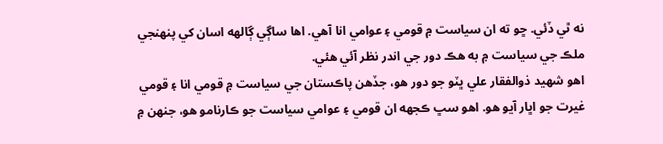نه ٿي ڏئي. ڇو ته ان سياست ۾ قومي ۽ عوامي انا آهي. اها ساڳي ڳالهه اسان کي پنهنجي ملڪ جي سياست ۾ به هڪ دور جي اندر نظر آئي هئي.
اهو شهيد ذوالفقار علي ڀٽو جو دور هو، جڏهن پاڪستان جي سياست ۾ قومي انا ۽ قومي غيرت جو اڀار آيو هو. اهو سڀ ڪجهه ان قومي ۽ عوامي سياست جو ڪارنامو هو، جنهن ۾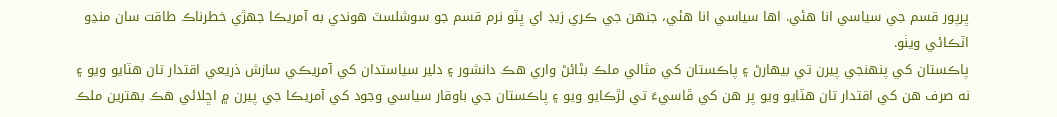ڀرپور قسم جي سياسي انا هئي. اها سياسي انا هئي، جنهن جي ڪري زيڊ اي ڀٽو نرم قسم جو سوشلسٽ هوندي به آمريڪا جهڙي خطرناڪ طاقت سان منڍو اٽڪائي ويٺو.
پاڪستان کي پنهنجي پيرن تي بيهارڻ ۽ پاڪستان کي مثالي ملڪ بڻائڻ واري هڪ دانشور ۽ دلير سياستدان کي آمريڪي سازش ذريعي اقتدار تان هٽايو ويو ۽ نه صرف هن کي اقتدار تان هٽايو ويو پر هن کي ڦاسيءَ تي لڙڪايو ويو ۽ پاڪستان جي باوقار سياسي وجود کي آمريڪا جي پيرن ۾ اڇلائي هڪ بهترين ملڪ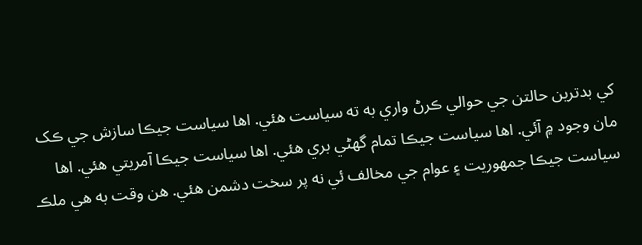کي بدترين حالتن جي حوالي ڪرڻ واري به ته سياست هئي. اها سياست جيڪا سازش جي ڪک مان وجود ۾ آئي. اها سياست جيڪا تمام گهڻي بري هئي. اها سياست جيڪا آمريتي هئي. اها سياست جيڪا جمهوريت ۽ عوام جي مخالف ئي نه پر سخت دشمن هئي. هن وقت به هي ملڪ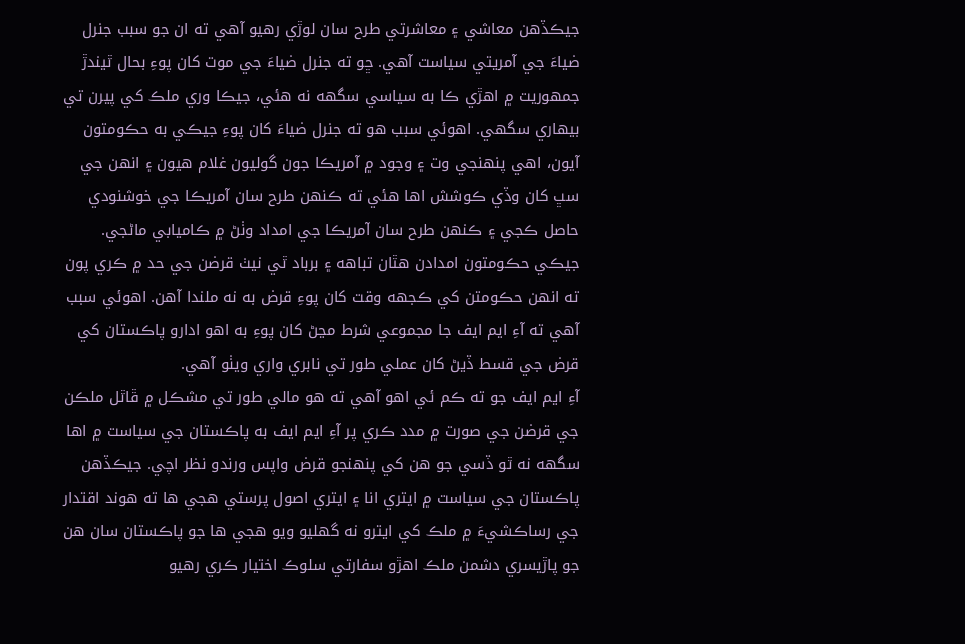جيڪڏهن معاشي ۽ معاشرتي طرح سان لوڙي رهيو آهي ته ان جو سبب جنرل ضياءَ جي آمريتي سياست آهي. ڇو ته جنرل ضياءَ جي موت کان پوءِ بحال ٿيندڙ جمهوريت ۾ اهڙي ڪا به سياسي سگهه نه هئي، جيڪا وري ملڪ کي پيرن تي بيهاري سگهي. اهوئي سبب هو ته جنرل ضياءَ کان پوءِ جيڪي به حڪومتون آيون، اهي پنهنجي وت ۽ وجود ۾ آمريڪا جون گوليون غلام هيون ۽ انهن جي سڀ کان وڏي ڪوشش اها هئي ته ڪنهن طرح سان آمريڪا جي خوشنودي حاصل ڪجي ۽ ڪنهن طرح سان آمريڪا جي امداد وٺڻ ۾ ڪاميابي ماڻجي. جيڪي حڪومتون امدادن هٿان تباهه ۽ برباد ٿي نيٺ قرضن جي حد ۾ ڪري پون ته انهن حڪومتن کي ڪجهه وقت کان پوءِ قرض به نه ملندا آهن. اهوئي سبب آهي ته آءِ ايم ايف جا مجموعي شرط مڃڻ کان پوءِ به اهو ادارو پاڪستان کي قرض جي قسط ڏيڻ کان عملي طور تي نابري واري ويٺو آهي.
آءِ ايم ايف جو ته ڪم ئي اهو آهي ته هو مالي طور تي مشڪل ۾ ڦاٿل ملڪن جي قرضن جي صورت ۾ مدد ڪري پر آءِ ايم ايف به پاڪستان جي سياست ۾ اها سگهه نه ٿو ڏسي جو هن کي پنهنجو قرض واپس ورندو نظر اچي. جيڪڏهن پاڪستان جي سياست ۾ ايتري انا ۽ ايتري اصول پرستي هجي ها ته هوند اقتدار جي رساڪشيءَ ۾ ملڪ کي ايترو نه گهليو ويو هجي ها جو پاڪستان سان هن جو پاڙيسري دشمن ملڪ اهڙو سفارتي سلوڪ اختيار ڪري رهيو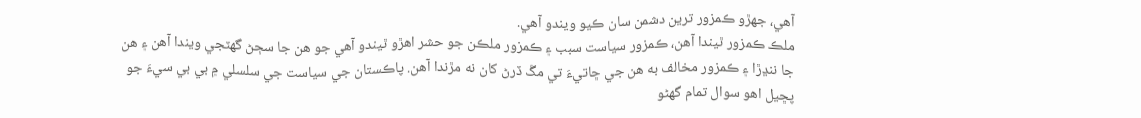آهي، جهڙو ڪمزور ترين دشمن سان ڪيو ويندو آهي.
ملڪ ڪمزور ٿيندا آهن، ڪمزور سياست سبب ۽ ڪمزور ملڪن جو حشر اهڙو ٿيندو آهي جو هن جا سڄڻ گهٽجي ويندا آهن ۽ هن جا ننڍڙا ۽ ڪمزور مخالف به هن جي ڇاتيءَ تي مڱ ڏرڻ کان نه مڙندا آهن. پاڪستان جي سياست جي سلسلي ۾ بي بي سيءَ جو پڇيل اهو سوال تمام گهڻو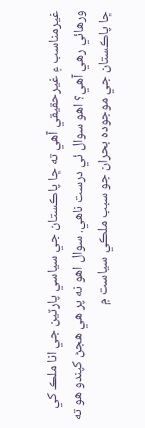غيرمناسب ۽ غيرحقيقي آهي ته ڇا پاڪستان جي سياسي پارٽين جي انا ملڪ کي ورهائي رهي آهي؟ اهو سوال ئي درست ناهي. سوال اهو نه پر هي هجڻ کپندو هو ته ڇا پاڪستان جي موجوده بحران جو سبب ملڪي سياست ۾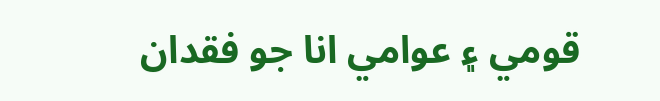قومي ۽ عوامي انا جو فقدان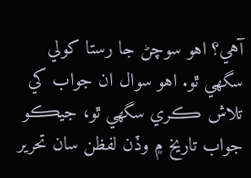آهي؟ اهو سوچڻ جا رستا کولي سگهي ٿو. اهو سوال ان جواب کي تلاش ڪري سگهي ٿو، جيڪو جواب تاريخ ۾ وڏن لفظن سان تحرير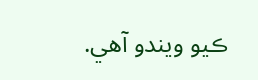ڪيو ويندو آهي.